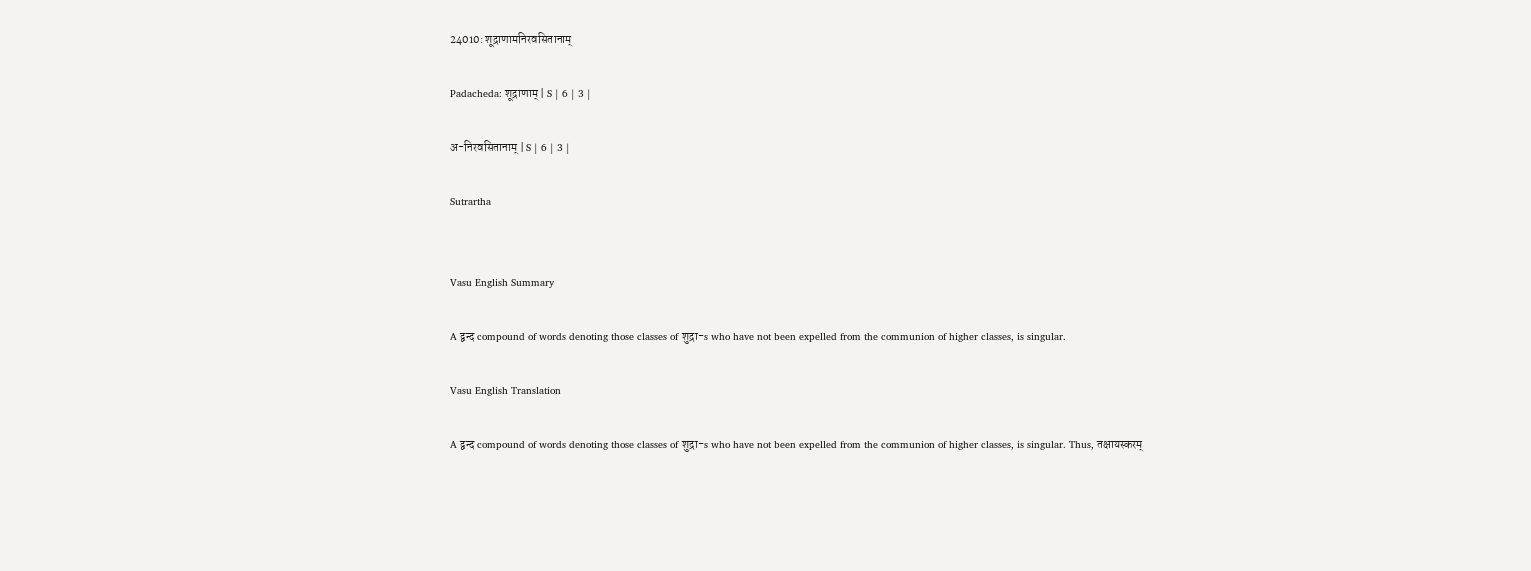24010: शूद्राणामनिरवसितानाम्

Padacheda: शूद्राणाम् | S | 6 | 3 |

अ-निरवसितानाम् | S | 6 | 3 |

Sutrartha


Vasu English Summary

A द्वन्द compound of words denoting those classes of शुद्रा-s who have not been expelled from the communion of higher classes, is singular.

Vasu English Translation

A द्वन्द compound of words denoting those classes of शुद्रा-s who have not been expelled from the communion of higher classes, is singular. Thus, तक्षायस्करम्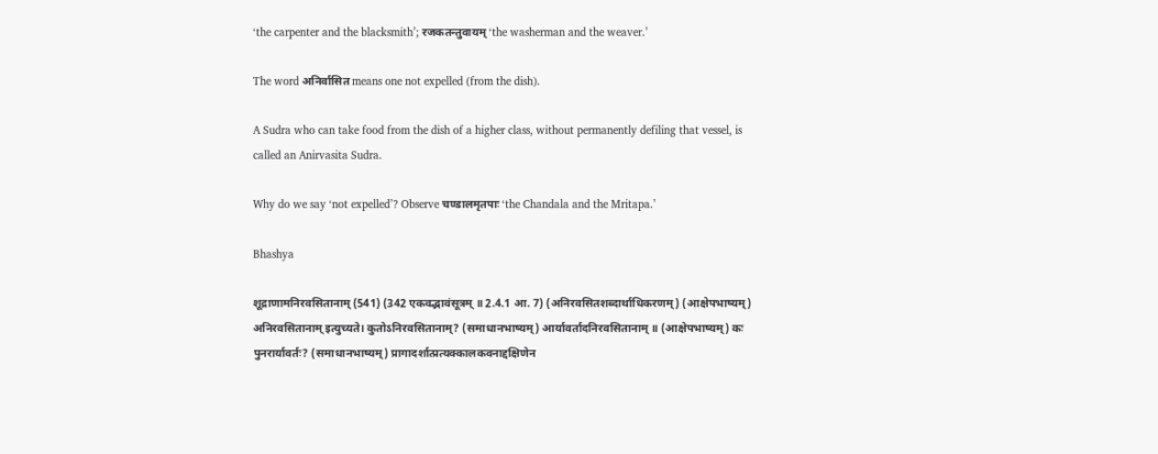‘the carpenter and the blacksmith’; रजकतन्तुवायम् ‘the washerman and the weaver.’

The word अनिर्वासित means one not expelled (from the dish).

A Sudra who can take food from the dish of a higher class, without permanently defiling that vessel, is called an Anirvasita Sudra.

Why do we say ‘not expelled’? Observe चण्डालमृतपाः ‘the Chandala and the Mritapa.’

Bhashya

शूद्राणामनिरवसितानाम् (541) (342 एकवद्भावंसूत्रम् ॥ 2.4.1 आ. 7) (अनिरवसितशब्दार्थाधिकरणम्) (आक्षेपभाष्यम्) अनिरवसितानाम् इत्युच्यते। कुतोऽनिरवसितानाम्? (समाधानभाष्यम्) आर्यावर्तादनिरवसितानाम् ॥ (आक्षेपभाष्यम्) कः पुनरार्यावर्तः? (समाधानभाष्यम्) प्रागादर्शात्प्रत्यक्कालकवनाद्दक्षिणेन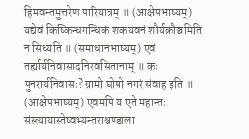हिमवन्तमुत्तरेण पारियात्रम् ॥ (आक्षेपभाष्यम्) यद्येवं किष्किन्धगन्धिकं शकयवनं शौर्यक्रौञ्चमिति न सिध्यति ॥ (समाधानभाष्यम्) एवं तर्ह्यार्यनिवासादनिरवसितानाम् ॥ कः पुनरार्यनिवासः? ग्रामो घोषो नगरं संवाह इति ॥ (आक्षेपभाष्यम्) एवमपि य एते महान्तः संस्त्यायास्तेष्वभ्यन्तराश्चण्डाला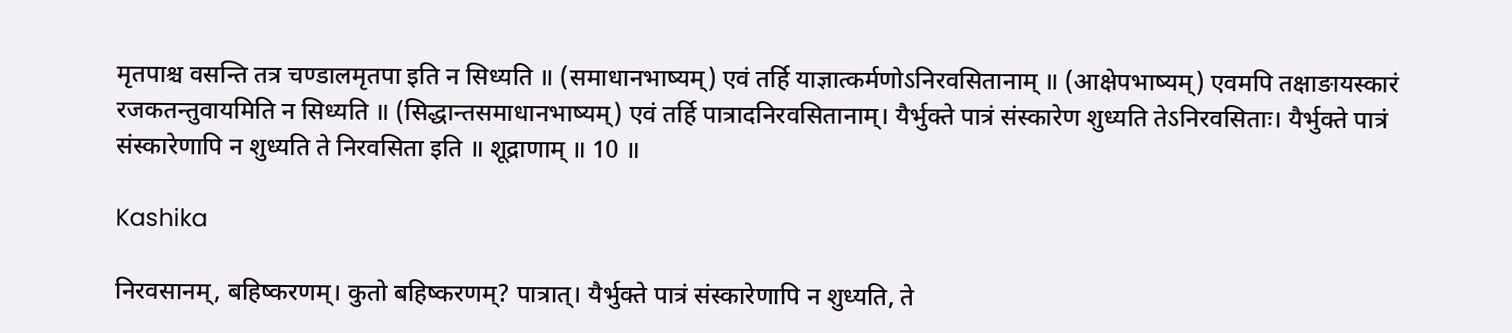मृतपाश्च वसन्ति तत्र चण्डालमृतपा इति न सिध्यति ॥ (समाधानभाष्यम्) एवं तर्हि याज्ञात्कर्मणोऽनिरवसितानाम् ॥ (आक्षेपभाष्यम्) एवमपि तक्षाङायस्कारं रजकतन्तुवायमिति न सिध्यति ॥ (सिद्धान्तसमाधानभाष्यम्) एवं तर्हि पात्रादनिरवसितानाम्। यैर्भुक्ते पात्रं संस्कारेण शुध्यति तेऽनिरवसिताः। यैर्भुक्ते पात्रं संस्कारेणापि न शुध्यति ते निरवसिता इति ॥ शूद्राणाम् ॥ 10 ॥

Kashika

निरवसानम्, बहिष्करणम्। कुतो बहिष्करणम्? पात्रात्। यैर्भुक्ते पात्रं संस्कारेणापि न शुध्यति, ते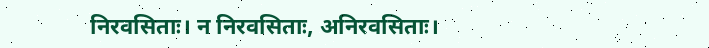निरवसिताः। न निरवसिताः, अनिरवसिताः।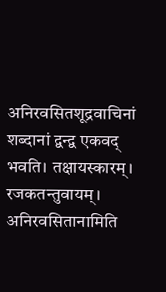अनिरवसितशूद्रवाचिनां शब्दानां द्वन्द्व एकवद् भवति। तक्षायस्कारम्। रजकतन्तुवायम्। अनिरवसितानामिति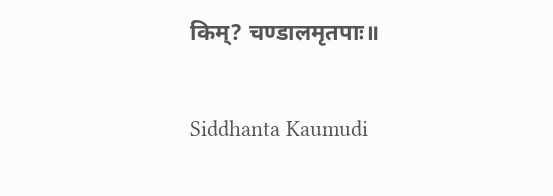किम्? चण्डालमृतपाः॥

Siddhanta Kaumudi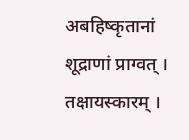अबहिष्कृतानां शूद्राणां प्राग्वत् । तक्षायस्कारम् ।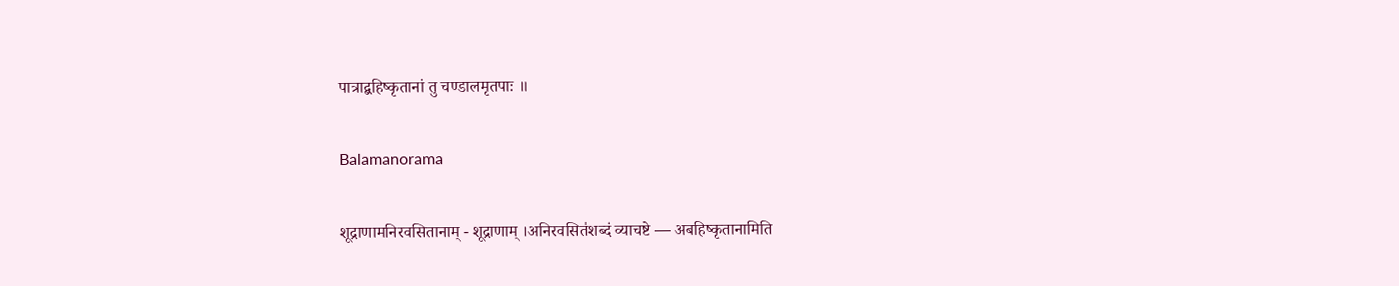पात्राद्बहिष्कृतानां तु चण्डालमृतपाः ॥

Balamanorama

शूद्राणामनिरवसितानाम् - शूद्राणाम् ।अनिरवसित॑शब्दं व्याचष्टे — अबहिष्कृतानामिति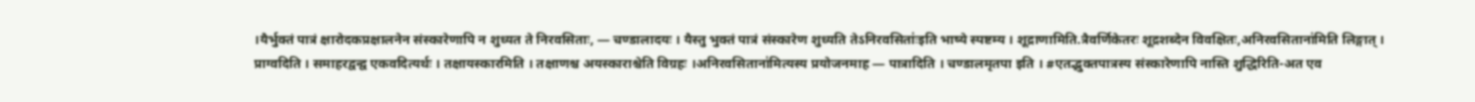।यैर्भुक्तं पात्रं क्षारोदकप्रक्षालनेन संस्कारेणापि न शुध्यत ते निरवसिताः, — चण्डालादयः । यैस्तु भुक्तं पात्रं संस्कारेण शुध्यति तेऽनिरवसिताः॑इति भाष्ये स्पष्टम्य । शूद्राणामिति.त्रैवर्णिकेतरः शूद्रशब्देन विवक्षितः,अनिरवसिताना॑मिति लिङ्गात् । प्राग्वदिति । समाहरद्वन्द्व एकवदित्यर्थः । तक्षायस्कारमिति । तक्षाणश्च अयस्काराश्चेति विग्रहः ।अनिरवसिताना॑मित्यस्य प्रयोजनमाह — पात्रादिति । चण्डालमृतपा इति । #एतद्भुक्तपात्रस्य संस्कारेणापि नास्ति शुद्धिरिति-अत एव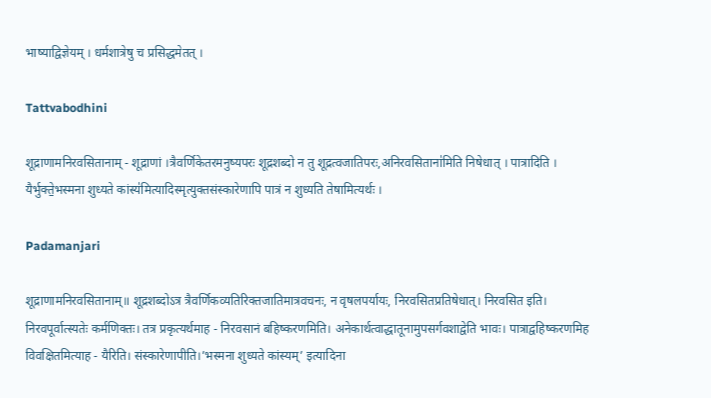भाष्याद्विज्ञेयम् । धर्मशात्रेषु च प्रसिद्धमेतत् ।

Tattvabodhini

शूद्राणामनिरवसितानाम् - शूद्राणां ।त्रैवर्णिकेतरमनुष्यपरः शूद्रशब्दो न तु शूद्रत्वजातिपरः,अनिरवसिताना॑मिति निषेधात् । पात्रादिति । यैर्भुक्ते॒भस्मना शुध्यते कांस्य॑मित्यादिस्मृत्युक्तसंस्कारेणापि पात्रं न शुध्यति तेषामित्यर्थः ।

Padamanjari

शूद्राणामनिरवसितानाम्॥ शूद्रशब्दोऽत्र त्रैवर्णिकव्यतिरिक्तजातिमात्रवचनः, न वृषलपर्यायः, निरवसितप्रतिषेधात्। निरवसित इति। निरवपूर्वात्स्यतेः कर्मणिक्तः। तत्र प्रकृत्यर्थमाह - निरवसानं बहिष्करणमिति। अनेकार्थत्वाद्धातूनामुपसर्गवशाद्वेति भावः। पात्राद्वहिष्करणमिह विवक्षितमित्याह - यैरिति। संस्कारेणापीति।’भस्मना शुध्यते कांस्यम्’ इत्यादिना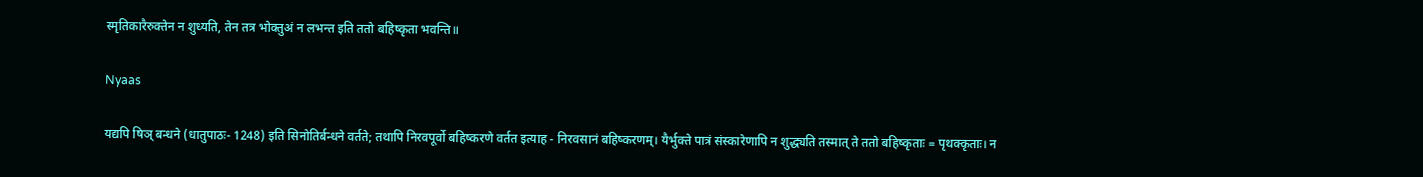स्मृतिकारैरुक्तेन न शुध्यति, तेन तत्र भोक्तुअं न लभन्त इति ततो बहिष्कृता भवन्ति॥

Nyaas

यद्यपि षिञ् बन्धने (धातुपाठः- 1248) इति सिनोतिर्बन्धने वर्तते; तथापि निरवपूर्वो बहिष्करणे वर्तत इत्याह - निरवसानं बहिष्करणम्। यैर्भुक्ते पात्रं संस्कारेणापि न शुद्ध्यति तस्मात् ते ततो बहिष्कृताः = पृथक्कृताः। न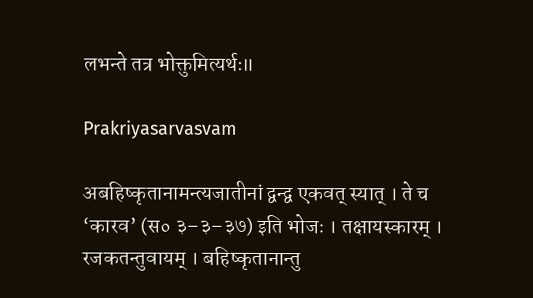लभन्ते तत्र भोक्तुमित्यर्थः॥

Prakriyasarvasvam

अबहिष्कृतानामन्त्यजातीनां द्वन्द्व एकवत् स्यात् । ते च ‘कारव’ (स० ३–३–३७) इति भोजः । तक्षायस्कारम् । रजकतन्तुवायम् । बहिष्कृतानान्तु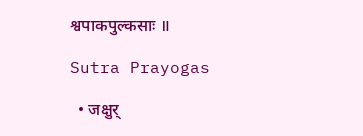श्वपाकपुल्कसाः ॥

Sutra Prayogas

  • जक्षुर्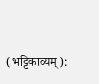(भट्टिकाव्यम्):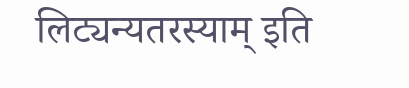लिट्यन्यतरस्याम् इति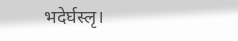भदेर्घस्लृ।